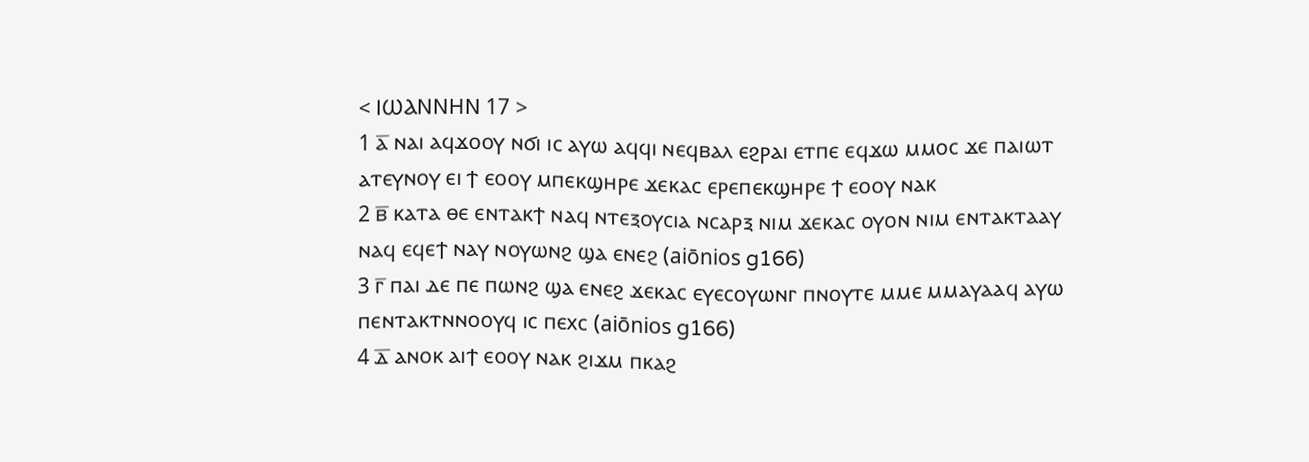< ⲒⲰⲀⲚⲚⲎⲚ 17 >
1 ⲁ̅ ⲛⲁⲓ ⲁϥϫⲟⲟⲩ ⲛϭⲓ ⲓⲥ ⲁⲩⲱ ⲁϥϥⲓ ⲛⲉϥⲃⲁⲗ ⲉϩⲣⲁⲓ ⲉⲧⲡⲉ ⲉϥϫⲱ ⲙⲙⲟⲥ ϫⲉ ⲡⲁⲓⲱⲧ ⲁⲧⲉⲩⲛⲟⲩ ⲉⲓ ϯ ⲉⲟⲟⲩ ⲙⲡⲉⲕϣⲏⲣⲉ ϫⲉⲕⲁⲥ ⲉⲣⲉⲡⲉⲕϣⲏⲣⲉ ϯ ⲉⲟⲟⲩ ⲛⲁⲕ
2 ⲃ̅ ⲕⲁⲧⲁ ⲑⲉ ⲉⲛⲧⲁⲕϯ ⲛⲁϥ ⲛⲧⲉⲝⲟⲩⲥⲓⲁ ⲛⲥⲁⲣⲝ ⲛⲓⲙ ϫⲉⲕⲁⲥ ⲟⲩⲟⲛ ⲛⲓⲙ ⲉⲛⲧⲁⲕⲧⲁⲁⲩ ⲛⲁϥ ⲉϥⲉϯ ⲛⲁⲩ ⲛⲟⲩⲱⲛϩ ϣⲁ ⲉⲛⲉϩ (aiōnios g166)
3 ⲅ̅ ⲡⲁⲓ ⲇⲉ ⲡⲉ ⲡⲱⲛϩ ϣⲁ ⲉⲛⲉϩ ϫⲉⲕⲁⲥ ⲉⲩⲉⲥⲟⲩⲱⲛⲅ ⲡⲛⲟⲩⲧⲉ ⲙⲙⲉ ⲙⲙⲁⲩⲁⲁϥ ⲁⲩⲱ ⲡⲉⲛⲧⲁⲕⲧⲛⲛⲟⲟⲩϥ ⲓⲥ ⲡⲉⲭⲥ (aiōnios g166)
4 ⲇ̅ ⲁⲛⲟⲕ ⲁⲓϯ ⲉⲟⲟⲩ ⲛⲁⲕ ϩⲓϫⲙ ⲡⲕⲁϩ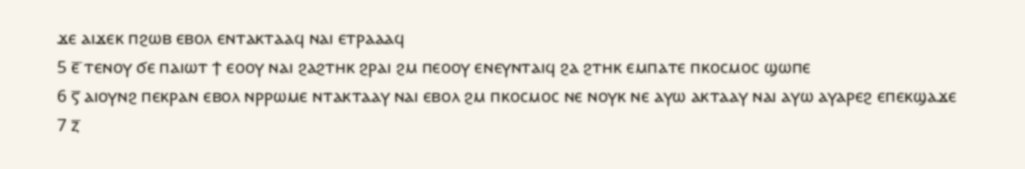ϫⲉ ⲁⲓϫⲉⲕ ⲡϩⲱⲃ ⲉⲃⲟⲗ ⲉⲛⲧⲁⲕⲧⲁⲁϥ ⲛⲁⲓ ⲉⲧⲣⲁⲁⲁϥ
5 ⲉ̅ ⲧⲉⲛⲟⲩ ϭⲉ ⲡⲁⲓⲱⲧ ϯ ⲉⲟⲟⲩ ⲛⲁⲓ ϩⲁϩⲧⲏⲕ ϩⲣⲁⲓ ϩⲙ ⲡⲉⲟⲟⲩ ⲉⲛⲉⲩⲛⲧⲁⲓϥ ϩⲁ ϩⲧⲏⲕ ⲉⲙⲡⲁⲧⲉ ⲡⲕⲟⲥⲙⲟⲥ ϣⲱⲡⲉ
6 ⲋ̅ ⲁⲓⲟⲩⲛϩ ⲡⲉⲕⲣⲁⲛ ⲉⲃⲟⲗ ⲛⲣⲣⲱⲙⲉ ⲛⲧⲁⲕⲧⲁⲁⲩ ⲛⲁⲓ ⲉⲃⲟⲗ ϩⲙ ⲡⲕⲟⲥⲙⲟⲥ ⲛⲉ ⲛⲟⲩⲕ ⲛⲉ ⲁⲩⲱ ⲁⲕⲧⲁⲁⲩ ⲛⲁⲓ ⲁⲩⲱ ⲁⲩⲁⲣⲉϩ ⲉⲡⲉⲕϣⲁϫⲉ
7 ⲍ̅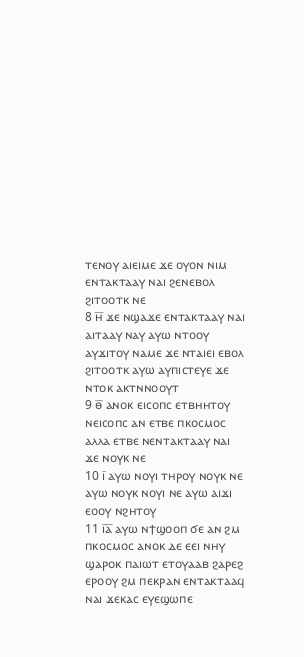ⲧⲉⲛⲟⲩ ⲁⲓⲉⲓⲙⲉ ϫⲉ ⲟⲩⲟⲛ ⲛⲓⲙ ⲉⲛⲧⲁⲕⲧⲁⲁⲩ ⲛⲁⲓ ϩⲉⲛⲉⲃⲟⲗ ϩⲓⲧⲟⲟⲧⲕ ⲛⲉ
8 ⲏ̅ ϫⲉ ⲛϣⲁϫⲉ ⲉⲛⲧⲁⲕⲧⲁⲁⲩ ⲛⲁⲓ ⲁⲓⲧⲁⲁⲩ ⲛⲁⲩ ⲁⲩⲱ ⲛⲧⲟⲟⲩ ⲁⲩϫⲓⲧⲟⲩ ⲛⲁⲙⲉ ϫⲉ ⲛⲧⲁⲓⲉⲓ ⲉⲃⲟⲗ ϩⲓⲧⲟⲟⲧⲕ ⲁⲩⲱ ⲁⲩⲡⲓⲥⲧⲉⲩⲉ ϫⲉ ⲛⲧⲟⲕ ⲁⲕⲧⲛⲛⲟⲟⲩⲧ
9 ⲑ̅ ⲁⲛⲟⲕ ⲉⲓⲥⲟⲡⲥ ⲉⲧⲃⲏⲏⲧⲟⲩ ⲛⲉⲓⲥⲟⲡⲥ ⲁⲛ ⲉⲧⲃⲉ ⲡⲕⲟⲥⲙⲟⲥ ⲁⲗⲗⲁ ⲉⲧⲃⲉ ⲛⲉⲛⲧⲁⲕⲧⲁⲁⲩ ⲛⲁⲓ ϫⲉ ⲛⲟⲩⲕ ⲛⲉ
10 ⲓ̅ ⲁⲩⲱ ⲛⲟⲩⲓ ⲧⲏⲣⲟⲩ ⲛⲟⲩⲕ ⲛⲉ ⲁⲩⲱ ⲛⲟⲩⲕ ⲛⲟⲩⲓ ⲛⲉ ⲁⲩⲱ ⲁⲓϫⲓ ⲉⲟⲟⲩ ⲛϩⲏⲧⲟⲩ
11 ⲓ̅ⲁ̅ ⲁⲩⲱ ⲛϯϣⲟⲟⲡ ϭⲉ ⲁⲛ ϩⲙ ⲡⲕⲟⲥⲙⲟⲥ ⲁⲛⲟⲕ ⲇⲉ ⲉⲉⲓ ⲛⲏⲩ ϣⲁⲣⲟⲕ ⲡⲁⲓⲱⲧ ⲉⲧⲟⲩⲁⲁⲃ ϩⲁⲣⲉϩ ⲉⲣⲟⲟⲩ ϩⲙ ⲡⲉⲕⲣⲁⲛ ⲉⲛⲧⲁⲕⲧⲁⲁϥ ⲛⲁⲓ ϫⲉⲕⲁⲥ ⲉⲩⲉϣⲱⲡⲉ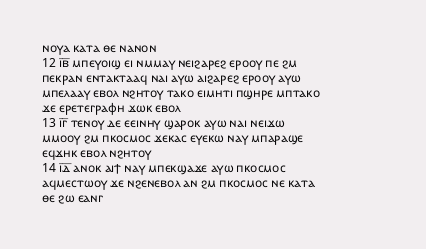ⲛⲟⲩⲁ ⲕⲁⲧⲁ ⲑⲉ ⲛⲁⲛⲟⲛ
12 ⲓ̅ⲃ̅ ⲙⲡⲉⲩⲟⲓϣ ⲉⲓ ⲛⲙⲙⲁⲩ ⲛⲉⲓϩⲁⲣⲉϩ ⲉⲣⲟⲟⲩ ⲡⲉ ϩⲙ ⲡⲉⲕⲣⲁⲛ ⲉⲛⲧⲁⲕⲧⲁⲁϥ ⲛⲁⲓ ⲁⲩⲱ ⲁⲓϩⲁⲣⲉϩ ⲉⲣⲟⲟⲩ ⲁⲩⲱ ⲙⲡⲉⲗⲁⲁⲩ ⲉⲃⲟⲗ ⲛϩⲏⲧⲟⲩ ⲧⲁⲕⲟ ⲉⲓⲙⲏⲧⲓ ⲡϣⲏⲣⲉ ⲙⲡⲧⲁⲕⲟ ϫⲉ ⲉⲣⲉⲧⲉⲅⲣⲁⲫⲏ ϫⲱⲕ ⲉⲃⲟⲗ
13 ⲓ̅ⲅ̅ ⲧⲉⲛⲟⲩ ⲇⲉ ⲉⲉⲓⲛⲏⲩ ϣⲁⲣⲟⲕ ⲁⲩⲱ ⲛⲁⲓ ⲛⲉⲓϫⲱ ⲙⲙⲟⲟⲩ ϩⲙ ⲡⲕⲟⲥⲙⲟⲥ ϫⲉⲕⲁⲥ ⲉⲩⲉⲕⲱ ⲛⲁⲩ ⲙⲡⲁⲣⲁϣⲉ ⲉϥϫⲏⲕ ⲉⲃⲟⲗ ⲛϩⲏⲧⲟⲩ
14 ⲓ̅ⲇ̅ ⲁⲛⲟⲕ ⲁⲓϯ ⲛⲁⲩ ⲙⲡⲉⲕϣⲁϫⲉ ⲁⲩⲱ ⲡⲕⲟⲥⲙⲟⲥ ⲁϥⲙⲉⲥⲧⲱⲟⲩ ϫⲉ ⲛϩⲉⲛⲉⲃⲟⲗ ⲁⲛ ϩⲙ ⲡⲕⲟⲥⲙⲟⲥ ⲛⲉ ⲕⲁⲧⲁ ⲑⲉ ϩⲱ ⲉⲁⲛⲅ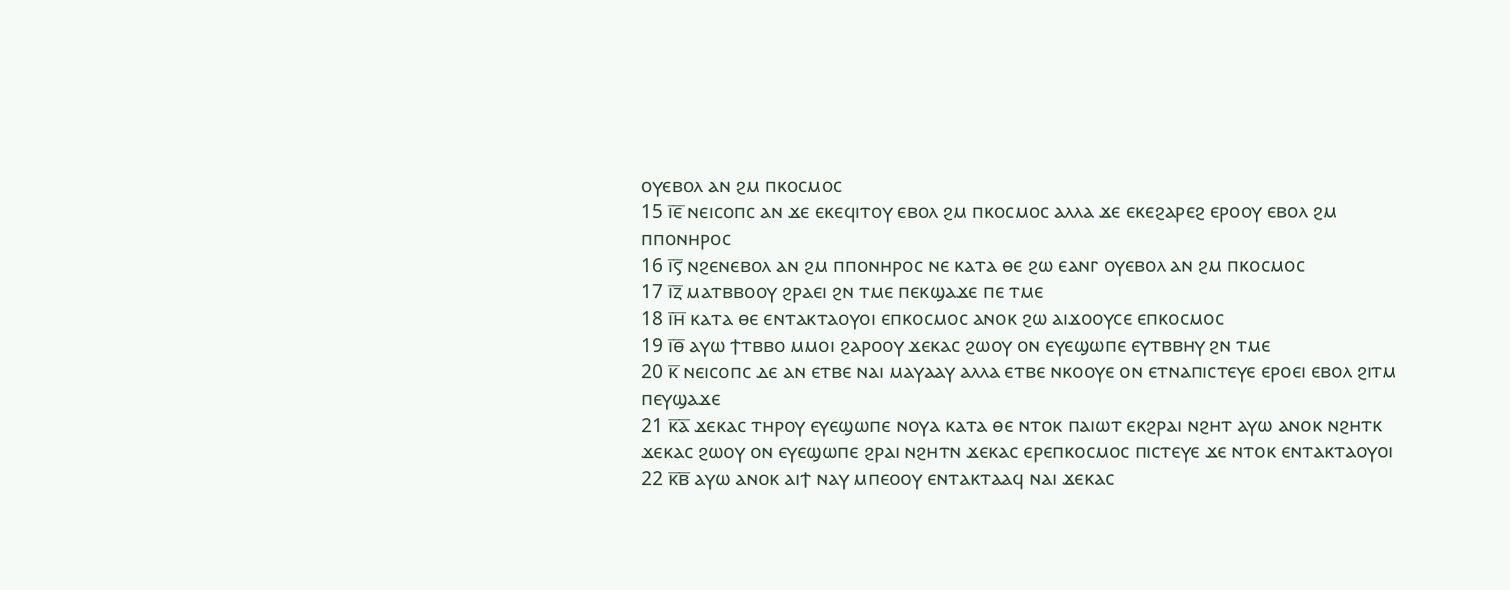ⲟⲩⲉⲃⲟⲗ ⲁⲛ ϩⲙ ⲡⲕⲟⲥⲙⲟⲥ
15 ⲓ̅ⲉ̅ ⲛⲉⲓⲥⲟⲡⲥ ⲁⲛ ϫⲉ ⲉⲕⲉϥⲓⲧⲟⲩ ⲉⲃⲟⲗ ϩⲙ ⲡⲕⲟⲥⲙⲟⲥ ⲁⲗⲗⲁ ϫⲉ ⲉⲕⲉϩⲁⲣⲉϩ ⲉⲣⲟⲟⲩ ⲉⲃⲟⲗ ϩⲙ ⲡⲡⲟⲛⲏⲣⲟⲥ
16 ⲓ̅ⲋ̅ ⲛϩⲉⲛⲉⲃⲟⲗ ⲁⲛ ϩⲙ ⲡⲡⲟⲛⲏⲣⲟⲥ ⲛⲉ ⲕⲁⲧⲁ ⲑⲉ ϩⲱ ⲉⲁⲛⲅ ⲟⲩⲉⲃⲟⲗ ⲁⲛ ϩⲙ ⲡⲕⲟⲥⲙⲟⲥ
17 ⲓ̅ⲍ̅ ⲙⲁⲧⲃⲃⲟⲟⲩ ϩⲣⲁⲉⲓ ϩⲛ ⲧⲙⲉ ⲡⲉⲕϣⲁϫⲉ ⲡⲉ ⲧⲙⲉ
18 ⲓ̅ⲏ̅ ⲕⲁⲧⲁ ⲑⲉ ⲉⲛⲧⲁⲕⲧⲁⲟⲩⲟⲓ ⲉⲡⲕⲟⲥⲙⲟⲥ ⲁⲛⲟⲕ ϩⲱ ⲁⲓϫⲟⲟⲩⲥⲉ ⲉⲡⲕⲟⲥⲙⲟⲥ
19 ⲓ̅ⲑ̅ ⲁⲩⲱ ϯⲧⲃⲃⲟ ⲙⲙⲟⲓ ϩⲁⲣⲟⲟⲩ ϫⲉⲕⲁⲥ ϩⲱⲟⲩ ⲟⲛ ⲉⲩⲉϣⲱⲡⲉ ⲉⲩⲧⲃⲃⲏⲩ ϩⲛ ⲧⲙⲉ
20 ⲕ̅ ⲛⲉⲓⲥⲟⲡⲥ ⲇⲉ ⲁⲛ ⲉⲧⲃⲉ ⲛⲁⲓ ⲙⲁⲩⲁⲁⲩ ⲁⲗⲗⲁ ⲉⲧⲃⲉ ⲛⲕⲟⲟⲩⲉ ⲟⲛ ⲉⲧⲛⲁⲡⲓⲥⲧⲉⲩⲉ ⲉⲣⲟⲉⲓ ⲉⲃⲟⲗ ϩⲓⲧⲙ ⲡⲉⲩϣⲁϫⲉ
21 ⲕ̅ⲁ̅ ϫⲉⲕⲁⲥ ⲧⲏⲣⲟⲩ ⲉⲩⲉϣⲱⲡⲉ ⲛⲟⲩⲁ ⲕⲁⲧⲁ ⲑⲉ ⲛⲧⲟⲕ ⲡⲁⲓⲱⲧ ⲉⲕϩⲣⲁⲓ ⲛϩⲏⲧ ⲁⲩⲱ ⲁⲛⲟⲕ ⲛϩⲏⲧⲕ ϫⲉⲕⲁⲥ ϩⲱⲟⲩ ⲟⲛ ⲉⲩⲉϣⲱⲡⲉ ϩⲣⲁⲓ ⲛϩⲏⲧⲛ ϫⲉⲕⲁⲥ ⲉⲣⲉⲡⲕⲟⲥⲙⲟⲥ ⲡⲓⲥⲧⲉⲩⲉ ϫⲉ ⲛⲧⲟⲕ ⲉⲛⲧⲁⲕⲧⲁⲟⲩⲟⲓ
22 ⲕ̅ⲃ̅ ⲁⲩⲱ ⲁⲛⲟⲕ ⲁⲓϯ ⲛⲁⲩ ⲙⲡⲉⲟⲟⲩ ⲉⲛⲧⲁⲕⲧⲁⲁϥ ⲛⲁⲓ ϫⲉⲕⲁⲥ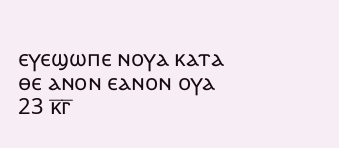ⲉⲩⲉϣⲱⲡⲉ ⲛⲟⲩⲁ ⲕⲁⲧⲁ ⲑⲉ ⲁⲛⲟⲛ ⲉⲁⲛⲟⲛ ⲟⲩⲁ
23 ⲕ̅ⲅ̅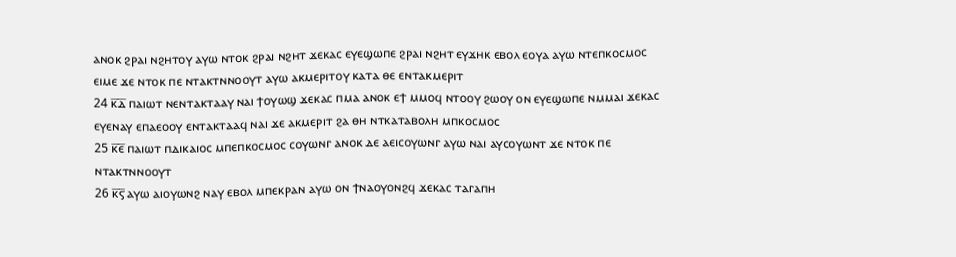ⲁⲛⲟⲕ ϩⲣⲁⲓ ⲛϩⲏⲧⲟⲩ ⲁⲩⲱ ⲛⲧⲟⲕ ϩⲣⲁⲓ ⲛϩⲏⲧ ϫⲉⲕⲁⲥ ⲉⲩⲉϣⲱⲡⲉ ϩⲣⲁⲓ ⲛϩⲏⲧ ⲉⲩϫⲏⲕ ⲉⲃⲟⲗ ⲉⲟⲩⲁ ⲁⲩⲱ ⲛⲧⲉⲡⲕⲟⲥⲙⲟⲥ ⲉⲓⲙⲉ ϫⲉ ⲛⲧⲟⲕ ⲡⲉ ⲛⲧⲁⲕⲧⲛⲛⲟⲟⲩⲧ ⲁⲩⲱ ⲁⲕⲙⲉⲣⲓⲧⲟⲩ ⲕⲁⲧⲁ ⲑⲉ ⲉⲛⲧⲁⲕⲙⲉⲣⲓⲧ
24 ⲕ̅ⲇ̅ ⲡⲁⲓⲱⲧ ⲛⲉⲛⲧⲁⲕⲧⲁⲁⲩ ⲛⲁⲓ ϯⲟⲩⲱϣ ϫⲉⲕⲁⲥ ⲡⲙⲁ ⲁⲛⲟⲕ ⲉϯ ⲙⲙⲟϥ ⲛⲧⲟⲟⲩ ϩⲱⲟⲩ ⲟⲛ ⲉⲩⲉϣⲱⲡⲉ ⲛⲙⲙⲁⲓ ϫⲉⲕⲁⲥ ⲉⲩⲉⲛⲁⲩ ⲉⲡⲁⲉⲟⲟⲩ ⲉⲛⲧⲁⲕⲧⲁⲁϥ ⲛⲁⲓ ϫⲉ ⲁⲕⲙⲉⲣⲓⲧ ϩⲁ ⲑⲏ ⲛⲧⲕⲁⲧⲁⲃⲟⲗⲏ ⲙⲡⲕⲟⲥⲙⲟⲥ
25 ⲕ̅ⲉ̅ ⲡⲁⲓⲱⲧ ⲡⲇⲓⲕⲁⲓⲟⲥ ⲙⲡⲉⲡⲕⲟⲥⲙⲟⲥ ⲥⲟⲩⲱⲛⲅ ⲁⲛⲟⲕ ⲇⲉ ⲁⲉⲓⲥⲟⲩⲱⲛⲅ ⲁⲩⲱ ⲛⲁⲓ ⲁⲩⲥⲟⲩⲱⲛⲧ ϫⲉ ⲛⲧⲟⲕ ⲡⲉ ⲛⲧⲁⲕⲧⲛⲛⲟⲟⲩⲧ
26 ⲕ̅ⲋ̅ ⲁⲩⲱ ⲁⲓⲟⲩⲱⲛϩ ⲛⲁⲩ ⲉⲃⲟⲗ ⲙⲡⲉⲕⲣⲁⲛ ⲁⲩⲱ ⲟⲛ ϯⲛⲁⲟⲩⲟⲛϩϥ ϫⲉⲕⲁⲥ ⲧⲁⲅⲁⲡⲏ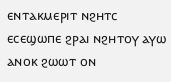ⲉⲛⲧⲁⲕⲙⲉⲣⲓⲧ ⲛϩⲏⲧⲥ ⲉⲥⲉϣⲱⲡⲉ ϩⲣⲁⲓ ⲛϩⲏⲧⲟⲩ ⲁⲩⲱ ⲁⲛⲟⲕ ϩⲱⲱⲧ ⲟⲛ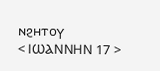ⲛϩⲏⲧⲟⲩ
< ⲒⲰⲀⲚⲚⲎⲚ 17 >